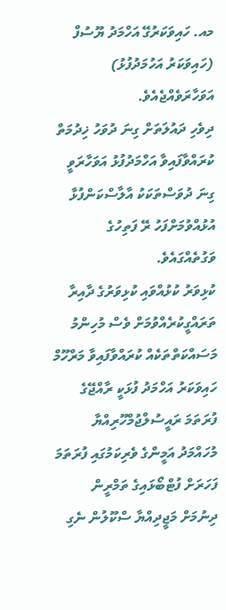މއ. ހައިވަކަރުގޭ އަހްމަދު ޔޫސުފް (ހައިވަކަރު އަހުމަދުފުޅު) އަވަހާރަވެއްޖެއެވެ.
ދިވެހި ދައުލަތަށް ގިނަ ދުވަހު ޚިދުމަތް ކުރައްވާފައިވާ އަހްމަދުފުޅު އަވަހާރަވީ ގިނަ ދުވަސްތަކަކު އާލާސްކަންފުޅާ އުޅުއްވުމަށްފަހު ރޭ ފަތިހުގެ ވަގުތެއްގައެވެ.
ކުޅިވަރު ކުޅުއްވައި ކުޅިވަރުގެ ދާއިރާ ތަރައްގީކުރެއްވުމަށް ވެސް މުހިންމު މަސައްކަތްތަކެއް ކުރައްވާފައިވާ މަރްހޫމް ހައިވަކަރު އަހްމަދު ފުޅަކީ ރާއްޖޭގެ ފުރަތަމަ ރައީސުލްޖުމްހޫރިއްޔާ މުހައްމަދު އަމީންގެ ވެރިކަމުގައި ފުރަތަމަ ފަހަރަށް ފުޓްބޯޅައިގެ ތަމްރީން ދިނުމަށް މަޖީދިއްޔާ ސްކޫލުން ނެގި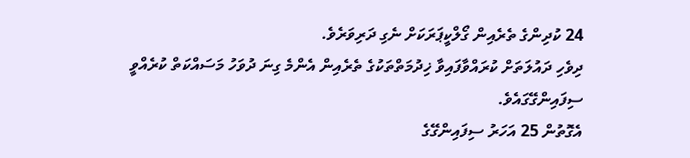24 ކުދިންގެ ތެރެއިން ގޯލްކީޕަރަކަށް ނެގި ދަރިވަރެވެ.
ދިވެހި ދައުލަތަށް ކުރައްވާފައިވާ ޚިދުމަތްތަކުގެ ތެރެއިން އެންމެ ގިނަ ދުވަހު މަސައްކަތް ކުރެއްވީ ސިފައިންގޭގައެވެ.
އެގޮތުން 25 އަހަރު ސިފައިންގޭގެ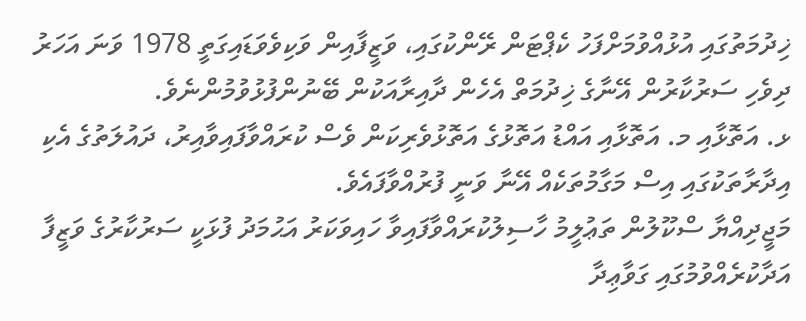ޚިދުމަތުގައި އުޅުއްވުމަށްފަހު ކެޕްޓަން ރޭންކުގައި، ވަޒީފާއިން ވަކިވެވަޑައިގަތީ 1978 ވަނަ އަހަރު ދިވެހި ސަރުކާރުން އޭނާގެ ޚިދުމަތް އެހެން ދާއިރާއަކުން ބޭނުންފުޅުވުމުންނެވެ.
ޅ. އަތޮޅާއި މ. އަތޮޅާއި އައްޑު އަތޮޅުގެ އަތޮޅުވެރިކަން ވެސް ކުރައްވާފައިވާއިރު، ދައުލަތުގެ އެކި އިދާރާތަކުގައި އިސް މަގާމުތަކެއް އޭނާ ވަނީ ފުރުއްވާފައެވެ.
މަޖީދިއްޔާ ސްކޫލުން ތަޢުލީމު ހާސިލުކުރައްވާފައިވާ ހައިވަކަރު އަޙުމަދު ފުޅަކީ ސަރުކާރުގެ ވަޒީފާ އަދާކުރެއްވުމުގައި ގަވާޢިދާ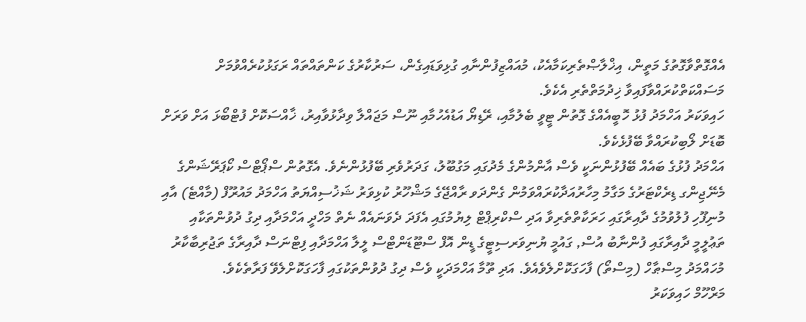އެއްގޮތްވާގޮތުގެ މަތީން، އިޚްލާޞްތެރިކަމާއެކު، މުއައްޒިފުންނާއި ގުޅިވަޑައިގެން، ސަރުކާރުގެ ކަންތައްތައް ރަގަޅުކުރެއްވުމަށް މަސައްކަތްކުރައްވާފައިވާ ޚިދުމަތްތެރި އެކެވެ.
ހައިވަކަރު އަހްމަދު ފުޅު ހޮބީއެއްގެ ގޮތުން ޓީވީ ބެލުމާއި، ރޭޑިޔޯ އަޑުއެހުމާއި ނޫސް މަޖައްލާ ވިދާޅުވާއިރު، ޚާއްސަކޮށް ފުޓްބޯޅަ އަށް ވަރަށް ބޮޑަށް ލޯބިކުރައްވާ ބޭފުޅެކެވެ.
އަޙްމަދު ފުޅުގެ ބައެއް ބޭފުޅުންނަކީ ވެސް އާންމުންގެ މެދުގައި މަގުބޫލު، ގަދަރުވެރި ބޭފުޅުންނެވެ. އެގޮތުން ސްޕޯޓްސް ކޯޕަރޭޝަންގެ މެނޭޖިންގ ޑިރެކްޓަރުގެ މަގާމު މިހާރުއަދާކުރައްވަމުން ގެންދަވ ރާއްޖޭގެ މަޝްހޫރު ކުޅިވަރު ޝަޚުސިއްޔަތު އަހްމަދު މައުރޫފް (މާއްޓެ) އާއި މުނިފޫހި ފުލުވުމުގެ ދާއިރާގައި ހަރަކާތްތެރިވާ އަދި ސްކްރިޕްޓް ލިޔުމުގައި އެފަދަ ދެވަނައެއް ނެތް މަހްދީ އަހްމަދާއި ދިގު ދުވުންތަކާއި ތަޢުލީމީ ދާއިރާގައި ފުންނާބު އުސް, ގައުމީ ޔުނިވަރސިޓީގެ ޑީން އޮފް ސްޓޫޑަންޓްސް ލީލާ އަހްމަދާއި ފިޓްނަސް ދާއިރާގެ ތަޖުރިބާކާރު މުހައްމަދު މިސްޠާހް (މިސްތޯ) ފާހަގަކޮށްލެވެއެވެ. އަދި ތޫމާ އަހްމަދަކީ ވެސް ދިގު ދުވުންތަކުގައި ފާހަގަކޮށްލެވޭ ފަރާތެކެވެ.
މަރްހޫމް ހައިވަކަރު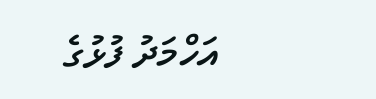އަހްމަދު ފުޅުގެ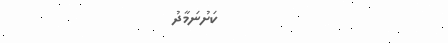ކަށުނަމާދު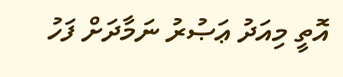އޮތީ މިއަދު ޢަޞުރު ނަމާދަށް ފަހު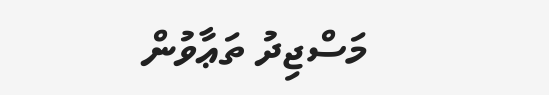މަސްޖިދު ތަޢާވުން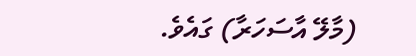(މާލޭ އާސަހަރާ) ގައެވެ.